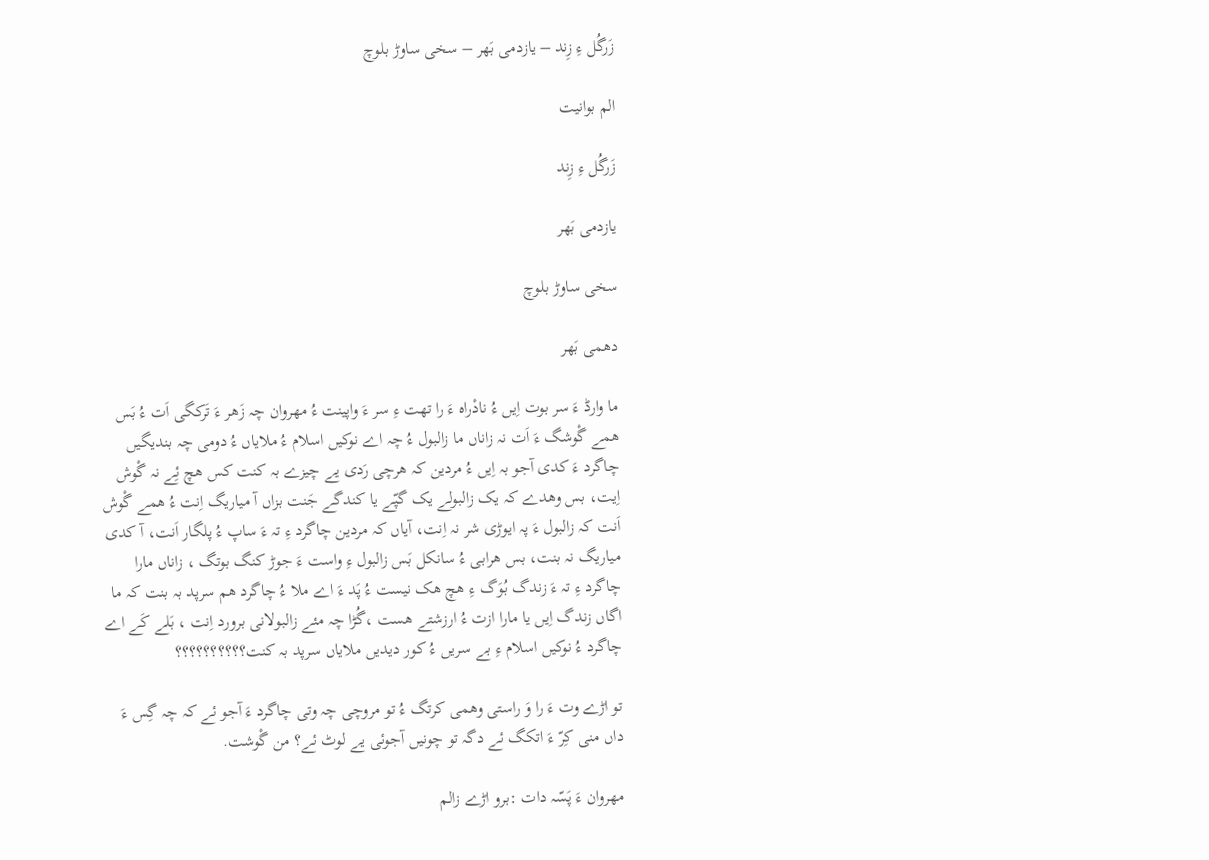زَرگُل ءِ زِند – یازدمی بَھر – سخی ساوڑ بلوچ

الم بوانیت

زَرگُل ءِ زِند

یازدمی بَھر

سخی ساوڑ بلوچ

دھمی بَھر

ما وارڈ ءَ سر بوت اِیں ءُ نادْراہ ءَ را تھت ءِ سر ءَ واپینت ءُ مھروان چہ زَھر ءَ تَرکگی اَت ءُ بَس ھمے گْوشگ ءَ اَت نہ زاناں ما زالبول ءُ چہ اے نوکیں اسلام ءُ ملایاں ءُ دومی چہ بندیگیں چاگرد ءَ کدی آجو بہ اِیں ءُ مردین کہ ھرچی رَدی یے چیزے بہ کنت کس ھچ ئِے نہ گْوش اِیت، بس وھدے کہ یک زالبولے یک گپّے یا کندگے جَنت بزاں آ میاریگ اِنت ءُ ھمے گْوش اَنت کہ زالبول ءَ پہ ایوڑی شر نہ اِنت، آیاں کہ مردین چاگرد ءِ تہ ءَ ساپ ءُ پلگار اَنت، آ کدی میاریگ نہ بنت، بس ھرابی ءُ سانکل بَس زالبول ءِ واست ءَ جوڑ کنگ بوتگ ، زاناں مارا چاگرد ءِ تہ ءَ زندگ بُوَگ ءِ ھچ ھک نیست ءُ پَد ءَ اے ملا ءُ چاگرد ھم سرپد بہ بنت کہ ما اگاں زندگ اِیں یا مارا ازت ءُ ارزشتے ھست ،گُڑا چہ مئے زالبولانی برورد اِنت ، بَلے کَے اے چاگرد ءُ نوکیں اسلام ءِ بے سریں ءُ کور دیدیں ملایاں سرپد بہ کنت؟؟؟؟؟؟؟؟؟؟

تو اڑے وت ءَ را وَ راستی وھمی کرتگ ءُ تو مروچی چہ وتی چاگرد ءَ آجو ئے کہ چہ گِس ءَ داں منی کِرّ ءَ اتکگ ئے دگہ تو چونیں آجوئی یے لوٹ ئے؟ من گْوشت.

مھروان ءَ پَسّہ دات :برو اڑے زالم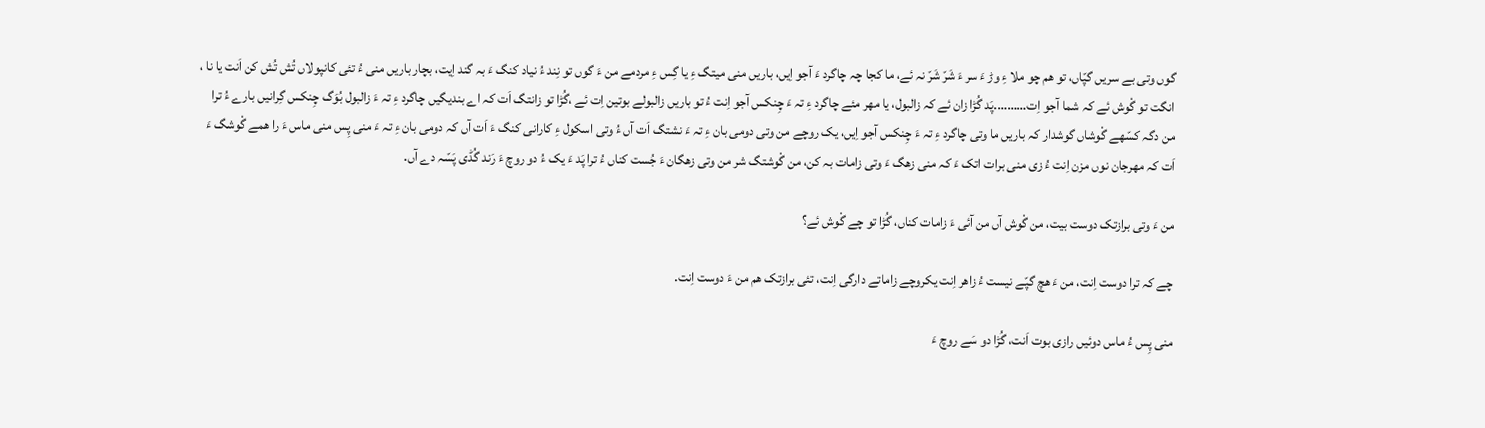گوں وتی بے سریں گپّاں، تو ھم چو ملا ءِ وڑ ءَ سر ءَ شَرّ شَرّ نہ ئے، ما کجا چہ چاگرد ءَ آجو اِیں، باریں منی میتگ ءِ یا گِس ءِ مردمے من ءَ گوں تو نِند ءُ نیاد کنگ ءَ بہ گند اِیت، بچار باریں منی ءُ تئی کانپولاں تُش تُش کن اَنت یا نا ، انگت تو گْوش ئے کہ شما آجو اِت……….پَد گُڑا زان ئے کہ زالبول، یا مھر مئے چاگرد ءِ تہ ءَ چِنکس آجو اِنت ءُ تو باریں زالبولے بوتین اِت ئے ،گُڑا تو زانتگ اَت کہ اے بندیگیں چاگرد ءِ تہ ءَ زالبول بُوَگ چِنکس گِرانیں بارے ءُ ترا من دگہ کسّھے گْوشاں گوشدار کہ باریں ما وتی چاگرد ءِ تہ ءَ چِنکس آجو اِیں، یک روچے من وتی دومی بان ءِ تہ ءَ نشتگ اَت آں ءُ وتی اسکول ءِ کارانی کنگ ءَ اَت آں کہ دومی بان ءِ تہ ءَ منی پِس منی ماس ءَ را ھمے گْوشگ ءَ اَت کہ مھرجان نوں مزن اِنت ءُ زی منی برات اتک ءَ کہ منی زھگ ءَ وتی زامات بہ کن، من گْوشتگ شر من وتی زھگان ءَ جُست کناں ءُ ترا پَد ءَ یک ءُ دو روچ ءَ رَند گُڈی پَسّہ دے آں.

من ءَ وتی برازتک دوست بیت، من گْوش آں من آئی ءَ زامات کناں، گُڑا تو چے گْوش ئے؟

چے کہ ترا دوست اِنت، من ءَ ھچ گپّے نیست ءُ زاھر اِنت یکروچے زاماتے دارگی اِنت، تئی برازتک ھم من ءَ دوست اِنت.

منی پِس ءُ ماس دوئیں رازی بوت اَنت، گُڑا دو سَے روچ ءَ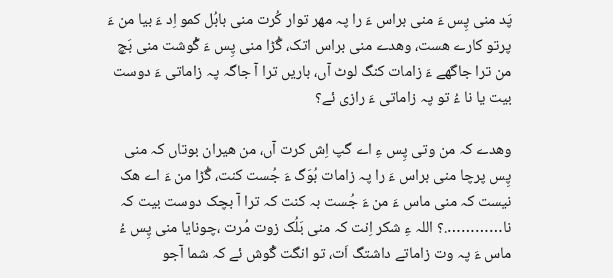پَد منی پِس ءَ منی براس ءَ را پہ مھر توار کُرت منی بابُل کمو اِد ءَ بیا من ءَ پرتو کارے ھست، وھدے منی براس اتک، گُڑا منی پِس ءَ گْوشت منی بَچ من ترا جاگھے ءَ زامات کنگ لوٹ آں، باریں ترا آ جاگہ پہ زاماتی ءَ دوست بیت یا نا ءُ تو پہ زاماتی ءَ رازی ئے؟

وھدے کہ من وتی پِس ءِ اے گپ اِش کرت آں، من ھیران بوتاں کہ منی پِس پرچا منی براس ءَ را پہ زامات بُوَگ ءَ جُست کنت، گُڑا من ءَ اے ھک نیست کہ منی ماس ءَ من ءَ جُست بہ کنت کہ ترا آ بچک دوست بیت کہ نا………….؟ اللہ ءِ شکر اِنت کہ منی بَلُک زوت مُرت ،چونایا منی پِس ءُ ماس ءَ پہ وت زاماتے داشتگ اَت، تو انگت گْوش ئے کہ شما آجو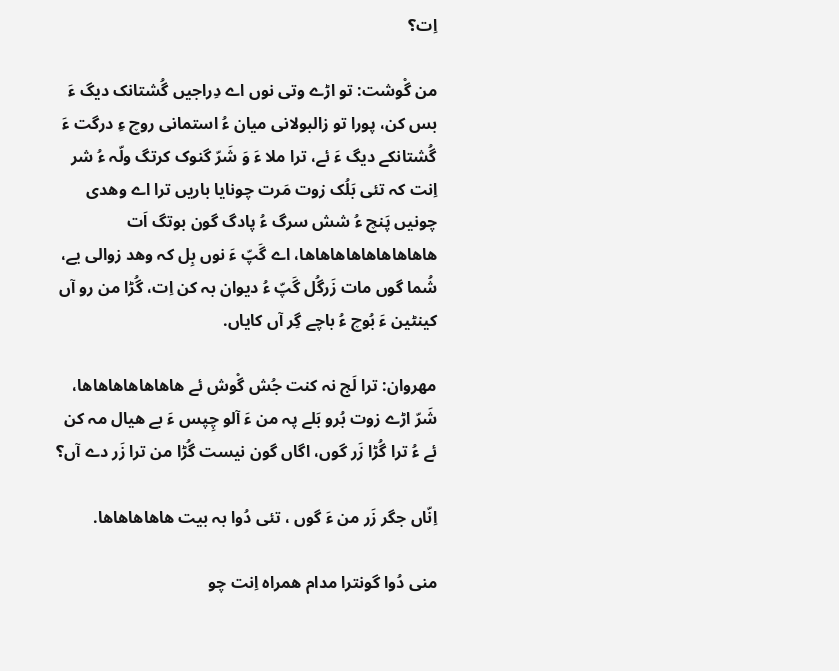اِت؟

من گْوشت: تو اڑے وتی نوں اے دِراجیں گُشتانک دیگ ءَ بس کن، پورا تو زالبولانی میان ءُ استمانی روچ ءِ درگت ءَ گُشتانکے دیگ ءَ ئے، ترا ملا ءَ وَ شَرّ گنوک کرتگ ولّہ ءُ شر اِنت کہ تئی بَلُک زوت مَرت چونایا باریں ترا اے وھدی چونیں پَنچ ءُ شش سرگ ءُ پادگ گون بوتگ اَت ھاھاھاھاھاھاھاھاھا، اے گَپّ ءَ نوں بِل کہ وھد زوالی یے، شُما گوں مات زَرگُل گَپّ ءُ دیوان بہ کن اِت، گُڑا من رو آں کینٹین ءَ بُوچ ءُ باچے گِر آں کایاں.

مھروان: ترا لَج نہ کنت جُش گْوش ئے ھاھاھاھاھاھاھا، شَرّ اڑے زوت بُرو بَلے پہ من ءَ آلو چِپس ءَ بے ھیال مہ کن ئے ءُ ترا گُڑا زَر گوں، اگاں گون نیست گُڑا من ترا زَر دے آں؟

اِنّاں جگر زَر من ءَ گوں ، تئی دُوا بہ بیت ھاھاھاھاھا.

منی دُوا گونترا مدام ھمراہ اِنت چو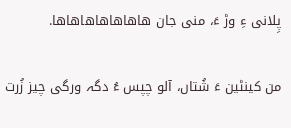پِلانی ءِ وڑ ءَ، منی جان ھاھاھاھاھاھاھا.

من کینٹین ءَ شُتاں، آلو چپس ءُ دگہ ورگی چیز زُرت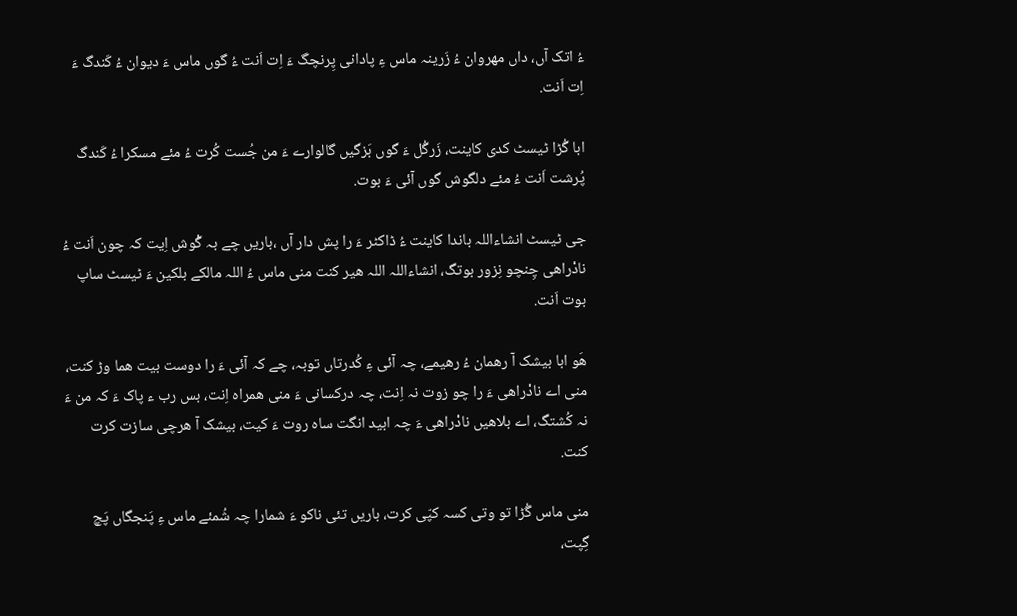ءُ اتک آں، داں مھروان ءُ زَرینہ ماس ءِ پادانی پِرنچگ ءَ اِت اَنت ءُ گوں ماس ءَ دیوان ءُ کَندگ ءَ اِت اَنت.

ابا گُڑا ٹیسٹ کدی کاینت، زَرگُل ءَ گوں بَزگیں گالوارے ءَ من جُست کُرت ءُ مئے مسکرا ءُ کَندگ پُرشت اَنت ءُ مئے دلگوش گوں آئی ءَ بوت.

جی ٹیسٹ انشاءاللہ باندا کاینت ءُ ڈاکٹر ءَ را پش دار آں ،باریں چے بہ گْوش اِیت کہ چون اَنت ءُ نادْراھی چِنچو نِزور بوتگ، انشاءاللہ اللہ ھیر کنت منی ماس ءُ اللہ مالکے بلکین ءَ ٹیسٹ ساپ بوت اَنت.

ھَو ابا بیشک آ رھمان ءُ رھیمے، چہ آئی ءِ کُدرتاں توبہ، چے کہ آئی ءَ را دوست بیت ھما وڑ کنت، منی اے نادْراھی ءَ را چو زوت نہ اِنت، چہ درکسانی ءَ منی ھمراہ اِنت، بس رب ء پاک ءَ کہ من ءَ نہ کُشتگ، اے بلاھیں نادْراھی ءَ چہ ابید انگت ساہ روت ءَ کیت، بیشک آ ھرچی سازت کرت کنت.

منی ماس گُڑا تو وتی کسہ کپّی کرت، باریں تئی ناکو ءَ شمارا چہ شُمئے ماس ءِ پَنجگاں پَچ گِپت،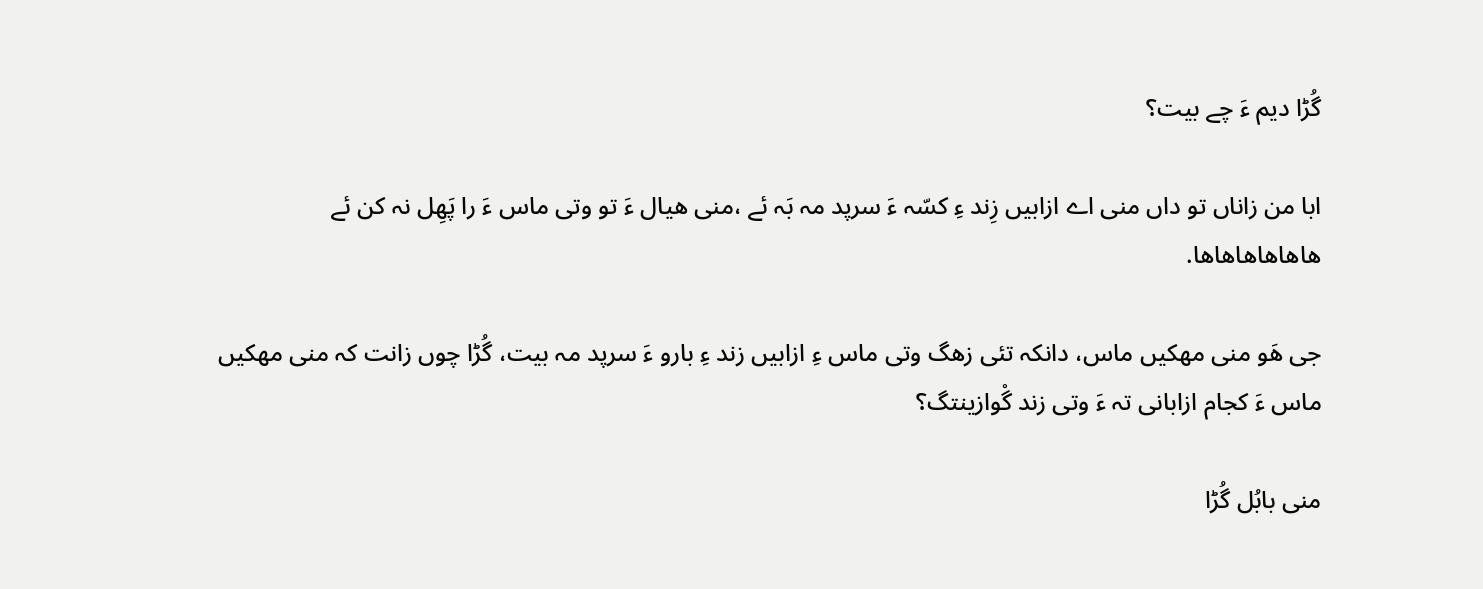گُڑا دیم ءَ چے بیت؟

ابا من زاناں تو داں منی اے ازابیں زِند ءِ کسّہ ءَ سرپد مہ بَہ ئے ،منی ھیال ءَ تو وتی ماس ءَ را پَھِل نہ کن ئے ھاھاھاھاھاھا.

جی ھَو منی مھکیں ماس، دانکہ تئی زھگ وتی ماس ءِ ازابیں زند ءِ بارو ءَ سرپد مہ بیت، گُڑا چوں زانت کہ منی مھکیں ماس ءَ کجام ازابانی تہ ءَ وتی زند گْوازینتگ؟

منی بابُل گُڑا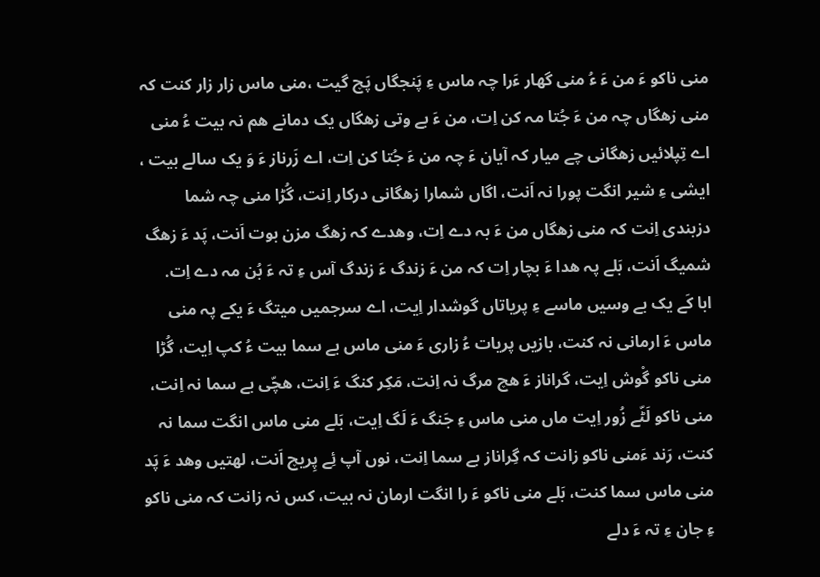منی ناکو ءَ من ءَ ءُ منی گھار ءَرا چہ ماس ءِ پَنجگاں پَچ گیت ،منی ماس زار زار کنت کہ منی زھگاں چہ من ءَ جُتا مہ کن اِت، من ءَ بے وتی زھگاں یک دمانے ھم نہ بیت ءُ منی اے تِپلائیں زھگانی چے میار کہ آیان ءَ چہ من ءَ جُتا کن اِت، اے زَرناز ءَ وَ یک سالے بیت ، ایشی ءِ شیر انگت پورا نہ اَنت، اگاں شمارا زھگانی درکار اِنت، گُڑا منی چہ شما دزبندی اِنت کہ منی زھگاں من ءَ بہ دے اِت، وھدے کہ زھگ مزن بوت اَنت، پَد ءَ زھگ شمیگ اَنت، بَلے پہ ھدا ءَ بچار اِت کہ من ءَ زندگ ءَ زندگ آس ءِ تہ ءَ بُن مہ دے اِت.
ابا کَے یک بے وسیں ماسے ءِ پریاتاں گوشدار اِیت، اے سرجمیں میتگ ءَ یکے پہ منی ماس ءَ ارمانی نہ کنت، بازیں پریات ءُ زاری ءَ منی ماس بے سما بیت ءُ کپ اِیت، گُڑا منی ناکو گْوش اِیت، گراناز ءَ ھچ مرگ نہ اِنت، مَکِر کنگ ءَ اِنت، ھچّی بے سما نہ اِنت، منی ناکو لَٹّے زُور اِیت ماں منی ماس ءِ جَنگ ءَ لَگ اِیت، بَلے منی ماس انگت سما نہ کنت، رَند ءَمنی ناکو زانت کہ گِراناز بے سما اِنت، نوں آپ ئِے پِریچ اَنت، لھتیں وھد ءَ پَد منی ماس سما کنت، بَلے منی ناکو ءَ را انگت ارمان نہ بیت، کس نہ زانت کہ منی ناکو ءِ جان ءِ تہ ءَ دلے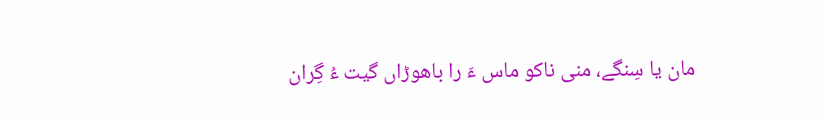مان یا سِنگے، منی ناکو ماس ءَ را باھوڑاں گیت ءُ گِران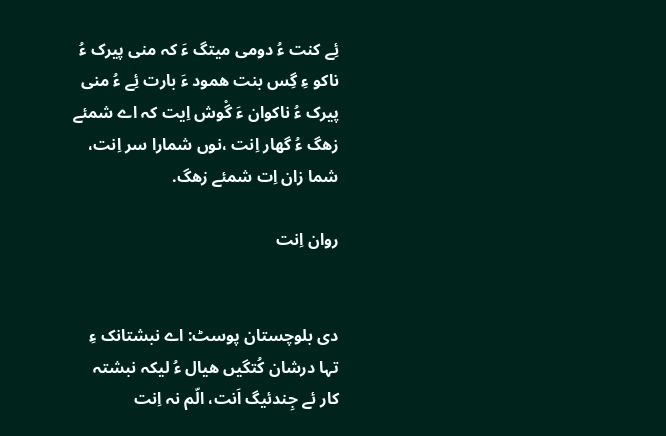ئِے کنت ءُ دومی میتگ ءَ کہ منی پیرک ءُ ناکو ءِ گِس بنت ھمود ءَ بارت ئِے ءُ منی پیرک ءُ ناکوان ءَ گْوش اِیت کہ اے شمئے زھگ ءُ گھار اِنت ،نوں شمارا سر اِنت، شما زان اِت شمئے زھگ.

روان اِنت


دی بلوچستان پوسٹ: اے نبشتانک ءِ تہا درشان کُتگیں ھیال ءُ لیکہ نبشتہ کار ئے جِندئیگ اَنت، الّم نہ اِنت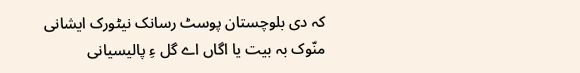کہ دی بلوچستان پوسٹ رسانک نیٹورک ایشانی منّوک بہ بیت یا اگاں اے گل ءِ پالیسیانی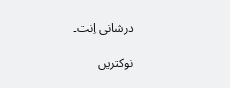درشانی اِنت۔

نوکتریں